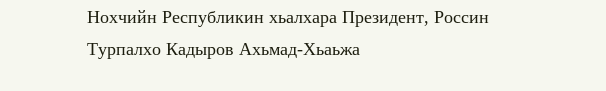Нохчийн Республикин хьалхара Президент, Россин Турпалхо Кадыров Ахьмад-Хьаьжа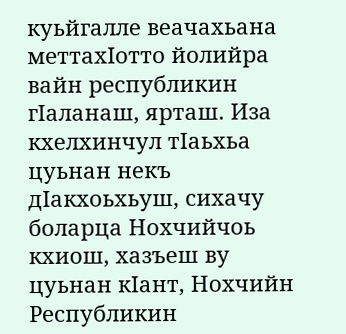куьйгалле веачахьана меттахIотто йолийра вайн республикин гIаланаш, ярташ. Иза кхелхинчул тIаьхьа цуьнан некъ дIакхоьхьуш, сихачу боларца Нохчийчоь кхиош, хазъеш ву цуьнан кIант, Нохчийн Республикин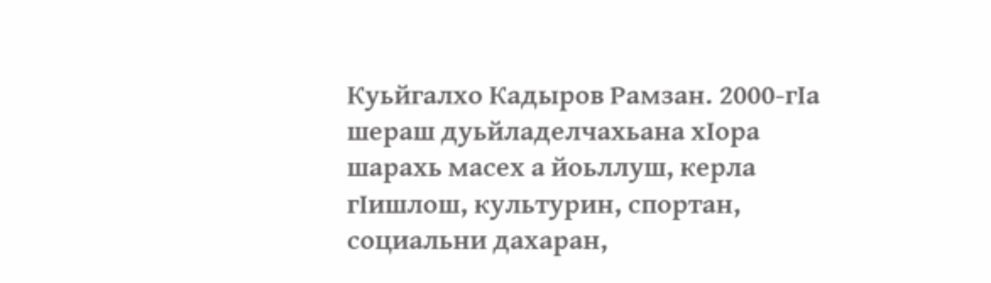Куьйгалхо Кадыров Рамзан. 2000-гIа шераш дуьйладелчахьана хIора шарахь масех а йоьллуш, керла гIишлош, культурин, спортан, социальни дахаран,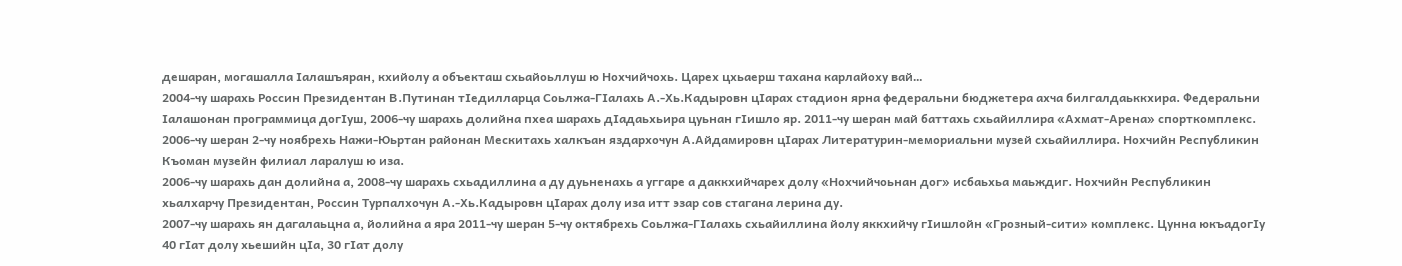дешаран, могашалла Iалашъяран, кхийолу а объекташ схьайоьллуш ю Нохчийчохь. Царех цхьаерш тахана карлайоху вай…
2004-чу шарахь Россин Президентан В.Путинан тIедилларца Соьлжа-ГIалахь А.-Хь.Кадыровн цIарах стадион ярна федеральни бюджетера ахча билгалдаьккхира. Федеральни Iалашонан программица догIуш, 2006-чу шарахь долийна пхеа шарахь дIадаьхьира цуьнан гIишло яр. 2011-чу шеран май баттахь схьайиллира «Ахмат-Арена» спорткомплекс.
2006-чу шеран 2-чу ноябрехь Нажи-Юьртан районан Мескитахь халкъан яздархочун А.Айдамировн цIарах Литературин-мемориальни музей схьайиллира. Нохчийн Республикин Къоман музейн филиал ларалуш ю иза.
2006-чу шарахь дан долийна а, 2008-чу шарахь схьадиллина а ду дуьненахь а уггаре а даккхийчарех долу «Нохчийчоьнан дог» исбаьхьа маьждиг. Нохчийн Республикин хьалхарчу Президентан, Россин Турпалхочун А.-Хь.Кадыровн цIарах долу иза итт эзар сов стагана лерина ду.
2007-чу шарахь ян дагалаьцна а, йолийна а яра 2011-чу шеран 5-чу октябрехь Соьлжа-ГIалахь схьайиллина йолу яккхийчу гIишлойн «Грозный-сити» комплекс. Цунна юкъадогIу 40 гIат долу хьешийн цIа, 30 гIат долу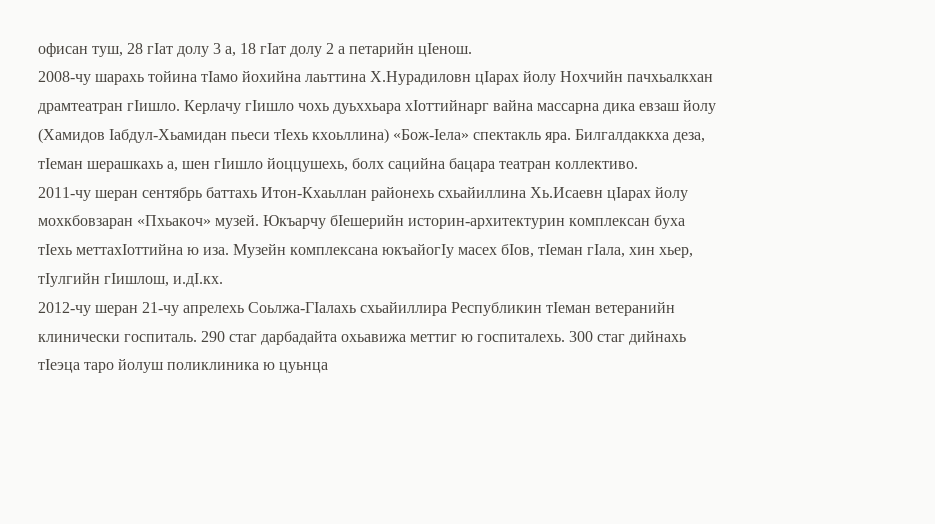офисан туш, 28 гIат долу 3 а, 18 гIат долу 2 а петарийн цIенош.
2008-чу шарахь тойина тIамо йохийна лаьттина Х.Нурадиловн цIарах йолу Нохчийн пачхьалкхан драмтеатран гIишло. Керлачу гIишло чохь дуьххьара хIоттийнарг вайна массарна дика евзаш йолу (Хамидов Iабдул-Хьамидан пьеси тIехь кхоьллина) «Бож-Iела» спектакль яра. Билгалдаккха деза, тIеман шерашкахь а, шен гIишло йоццушехь, болх сацийна бацара театран коллективо.
2011-чу шеран сентябрь баттахь Итон-Кхаьллан районехь схьайиллина Хь.Исаевн цIарах йолу мохкбовзаран «Пхьакоч» музей. Юкъарчу бIешерийн историн-архитектурин комплексан буха тIехь меттахIоттийна ю иза. Музейн комплексана юкъайогIу масех бIов, тIеман гIала, хин хьер, тIулгийн гIишлош, и.дI.кх.
2012-чу шеран 21-чу апрелехь Соьлжа-ГIалахь схьайиллира Республикин тIеман ветеранийн клинически госпиталь. 290 стаг дарбадайта охьавижа меттиг ю госпиталехь. 300 стаг дийнахь тIеэца таро йолуш поликлиника ю цуьнца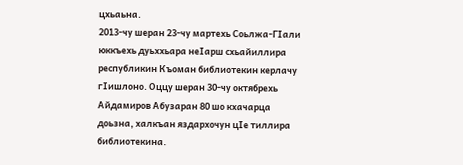цхьаьна.
2013-чу шеран 23-чу мартехь Соьлжа-ГIали юккъехь дуьххьара неIарш схьайиллира республикин Къоман библиотекин керлачу гIишлоно. Оццу шеран 30-чу октябрехь Айдамиров Абузаран 80 шо кхачарца доьзна, халкъан яздархочун цIе тиллира библиотекина.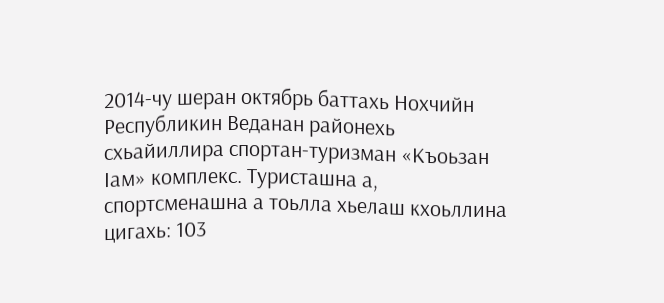2014-чу шеран октябрь баттахь Нохчийн Республикин Веданан районехь схьайиллира спортан-туризман «Къоьзан Iам» комплекс. Туристашна а, спортсменашна а тоьлла хьелаш кхоьллина цигахь: 103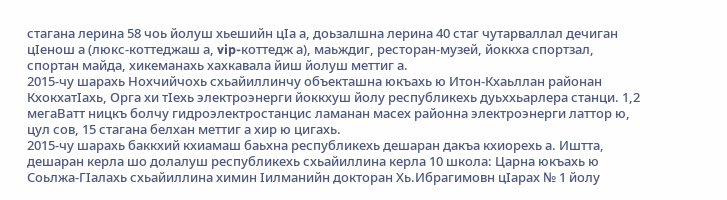стагана лерина 58 чоь йолуш хьешийн цIа а, доьзалшна лерина 40 стаг чутарваллал дечиган цIенош а (люкс-коттеджаш а, vip-коттедж а), маьждиг, ресторан-музей, йоккха спортзал, спортан майда, хикеманахь хахкавала йиш йолуш меттиг а.
2015-чу шарахь Нохчийчохь схьайиллинчу объекташна юкъахь ю Итон-Кхаьллан районан КхокхатIахь, Орга хи тIехь электроэнерги йоккхуш йолу республикехь дуьххьарлера станци. 1,2 мегаВатт ницкъ болчу гидроэлектростанцис ламанан масех районна электроэнерги латтор ю, цул сов, 15 стагана белхан меттиг а хир ю цигахь.
2015-чу шарахь баккхий кхиамаш баьхна республикехь дешаран дакъа кхиорехь а. Иштта, дешаран керла шо долалуш республикехь схьайиллина керла 10 школа: Царна юкъахь ю Соьлжа-ГIалахь схьайиллина химин Iилманийн докторан Хь.Ибрагимовн цIарах № 1 йолу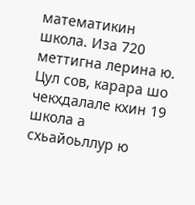математикин школа. Иза 720 меттигна лерина ю. Цул сов, карара шо чекхдалале кхин 19 школа а схьайоьллур ю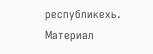республикехь.
Материал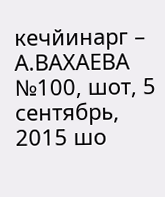кечйинарг – А.ВАХАЕВА
№100, шот, 5 сентябрь, 2015 шо